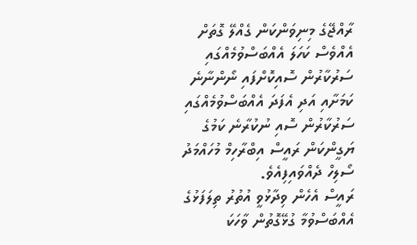ރާއްޖޭގެ މިނިވަންކަން ގެއްލޭ ގޮތަށް އެއްވެސް ކަހަލަ އެއްބަސްވުމެއްގައި ސަރުކާރުން ސޮއިކޮށްފައި ނޯންނާނެ ކަމަށާއި އަދި އެފަދަ އެއްބަސްވުމެއްގައި ސަރުކާރުން ސޮއި ނުކުރާނެ ކަމުގެ ޔަގީންކަން ރައީސް އިބްރާހިމް މުހައްމަދު ސޯލިހް ދެއްވައިފިއެވެ.
ރައީސް އެހެން ވިދާޅުވީ އުތުރު ތިލަފަޅުގެ އެއްބަސްވުމާ ގުޅޭގޮތުން ވާހަކަ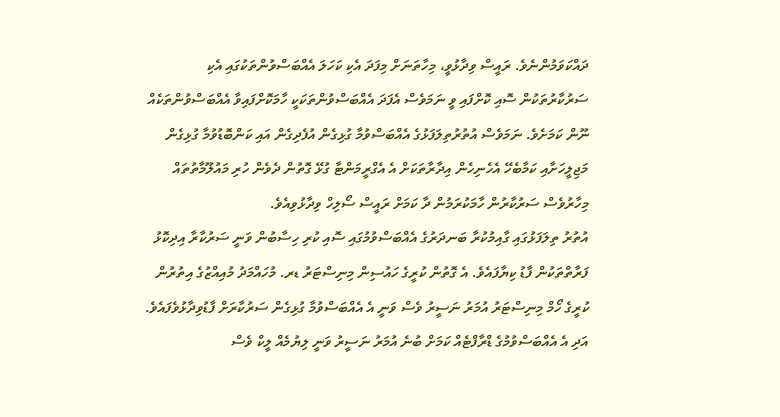ދައްކަވަމުންނެވެ. ރައީސް ވިދާޅުވީ، މިހާތަނަށް މިފަދަ އެކި ކަހަލަ އެއްބަސްވުންތަކުގައި އެކި ސަރުކާރުތަކުން ސޮއި ކޮށްފައި ވީ ނަމަވެސް އެފަދަ އެއްބަސްވުންތަކަކީ ހާމަކޮށްފައިވާ އެއްބަސްވުންތަކެއް ނޫން ކަމަށެވެ. ނަމަވެސް އުތުރުތިލަފަޅުގެ އެއްބަސްވުމާ ގުޅިގެން އުފެދިގެން އައި ކަންބޮޑުވުމާ ގުޅިގެން މަޖިލީހަށާއި ކަމާބެހޭ އެހެނިހެން އިދާރާތަކަށް އެ އެގްރީމަންޓާ ގުޅޭ ގޮތުން ދެވެން ހުރި މައުލޫމާތުތައް މިހާރުވެސް ސަރުކާރުން ހާމަކުރަމުން ދާ ކަމަށް ރައީސް ސޯލިހް ވިދާޅުވިއެވެ.
އުތުރު ތިލަފަޅުގައި ގާއިމުކުރާ ބަނދަރުގެ އެއްބަސްވުމުގައި ސޮއި ކުރި ހިސާބުން ވަނީ ސަރުކާރާ އިދިކޮޅު ފަރާތްތަކުން ފާޑު ކިޔާފައެވެ. އެ ގޮތުން ކުރީގެ ހައުސިން މިނިސްޓަރު ޑރ. މުހައްމަދު މުއިއްޒުގެ އިތުރުން ކުރީގެ ހޯމް މިނިސްޓަރު އުމަރު ނަސީރު ވެސް ވަނީ އެ އެއްބަސްވުމާ ގުޅިގެން ސަރުކާރަށް ފާޑުވިދާޅުވެފައެވެ. އަދި އެ އެއްބަސްވުމުގެ ޑްރާފްޓެއް ކަމަށް ބުނެ އުމަރު ނަސީރު ވަނީ ލިޔުމެއް ލީކް ވެސް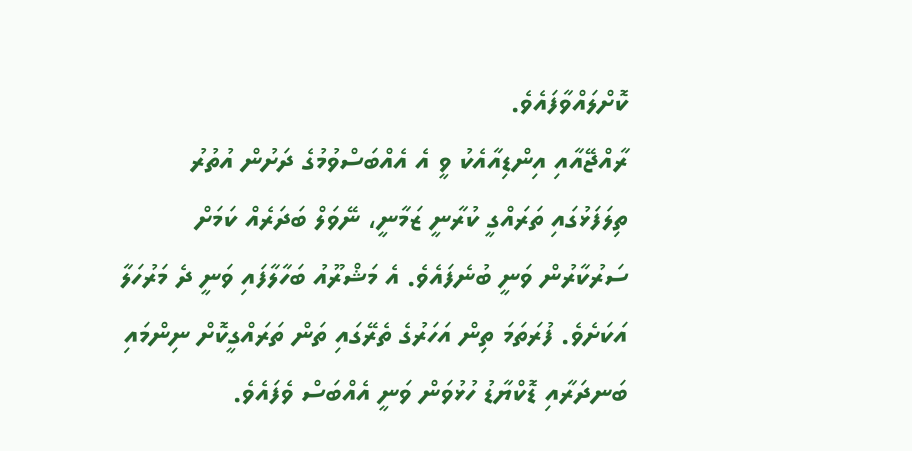ކޮށްލައްވާފައެވެ.
ރާއްޖޭއާއި އިންޑިއާއެކު ވީ އެ އެއްބަސްވުމުގެ ދަށުން އުތުރު ތިލަފަޅުގައި ތަރައްގީ ކުރާނީ ޒަމާނީ، ނޭވަލް ބަދަރެއް ކަމަށް ސަރުކާރުން ވަނީ ބުނެފައެވެ. އެ މަޝްރޫއު ބަހާލާފައި ވަނީ ދެ މަރުހަލާ އަކަށެވެ. ފުރަތަމަ ތިން އަހަރުގެ ތެރޭގައި ތަން ތަރައްގީކޮށް ނިންމައި ބަނދަރާއި ޑޮކްޔާޑު ހުޅުވަން ވަނީ އެއްބަސް ވެފައެވެ.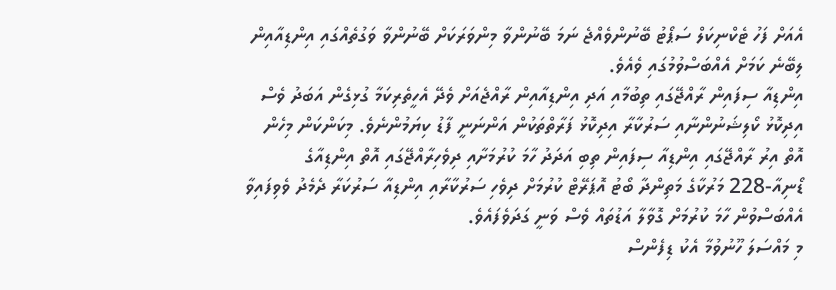އެއަށް ފަހު ޓެކްނިކަލް ސަޕޯޓު ބޭނުންވެއްޖެ ނަމަ ބޭނުންވާ މިންވަރަކަށް ބޭނުންވާ ވަގުތެއްގައި އިންޑިއާއިން ލިބޭނެ ކަމަށް އެއްބަސްވުމުގައި ވެއެވެ.
އިންޑިއާ ސިފައިން ރާއްޖޭގައި ތިބުމާއި އަދި އިންޑިއާއިން ރާއްޖެއަށް ވެދޭ އެހީތެރިކަމާ ގުޅިގެން އަބަދު ވެސް އިދިކޮޅު ކޯލިޝަނުންނާއި ސަރުކާރާ އިދިކޮޅު ފަރާތްތަކުން އަންނަނީ ފާޑު ކިޔަމުންނެވެ. މިކަންކަން މިހެން އޮތް އިރު ރާއްޖޭގައި އިންޑިއާ ސިފައިން ތިބި އަދަދު ހާމަ ކުރުމަށާއި ދިވެހިރާއްޖޭގައި އޮތް އިންޑިއާގެ ޑޯނިއާ-228 މަރުކާގެ މަތިންދާ ބޯޓު އޮޕަރޭޓް ކުރުމަށް ދިވެހި ސަރުކާރާއި އިންޑިއާ ސަރުކަރާ ދެމެދު ވެވިފައިވާ އެއްބަސްވުން ހާމަ ކުރުމަށް ގޮވާލާ އަޑުތައް ވެސް ވަނީ ގަދަވެފައެވެ.
މި މައްސަލަ ހޫނުވުމާ އެކު ޑިފެންސް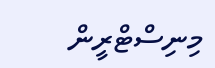މިނިސްޓްރީން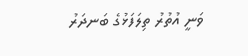ވަނީ އުތުރު ތިލަފަޅުގެ ބަނދަރު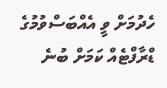ހެދުމަށް ވީ އެއްބަސްވުމުގެ ޑްރާފްޓެއް ކަމަށް ބުނެ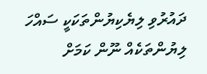ދައުރުވި ލިޔެކިޔުންތަކަކީ ސައްހަ ލިޔުންތަކެއް ނޫން ކަމަށް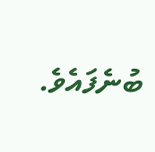ބުނެފައެވެ.